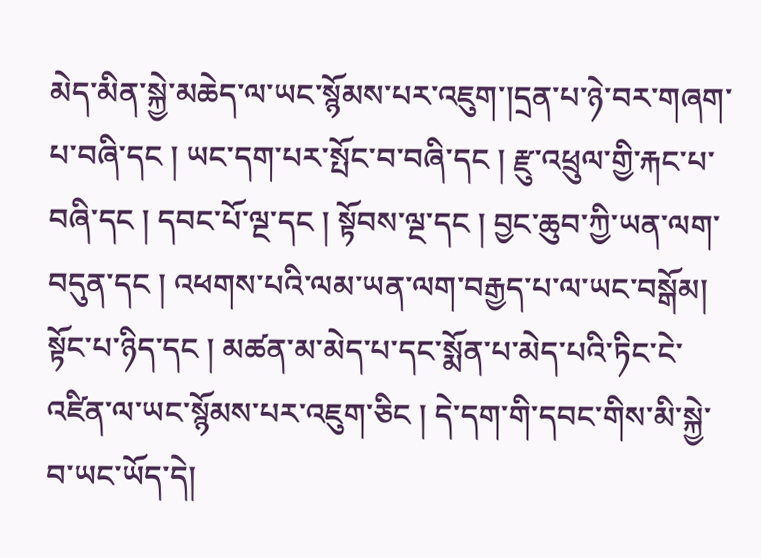མེད་མིན་སྐྱེ་མཆེད་ལ་ཡང་སྙོམས་པར་འཇུག་།དྲན་པ་ཉེ་བར་གཞག་པ་བཞི་དང ། ཡང་དག་པར་སྤོང་བ་བཞི་དང ། རྫུ་འཕྲུལ་གྱི་རྐང་པ་བཞི་དང ། དབང་པོ་ལྔ་དང ། སྟོབས་ལྔ་དང ། བྱང་ཆུབ་ཀྱི་ཡན་ལག་བདུན་དང ། འཕགས་པའི་ལམ་ཡན་ལག་བརྒྱད་པ་ལ་ཡང་བསྒོམ། སྟོང་པ་ཉིད་དང ། མཚན་མ་མེད་པ་དང་སྨོན་པ་མེད་པའི་ཏིང་ངེ་འཛིན་ལ་ཡང་སྙོམས་པར་འཇུག་ཅིང ། དེ་དག་གི་དབང་གིས་མི་སྐྱེ་བ་ཡང་ཡོད་དེ།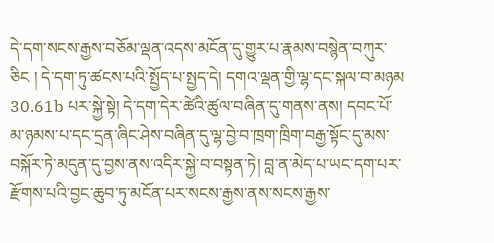དེ་དག་སངས་རྒྱས་བཅོམ་ལྡན་འདས་མངོན་དུ་གྱུར་པ་རྣམས་བསྙེན་བཀུར་ཅིང ། དེ་དག་ཏུ་ཚངས་པའི་སྤྱོད་པ་སྤྱད་དེ། དགའ་ལྡན་གྱི་ལྷ་དང་སྐལ་བ་མཉམ 30.61b པར་སྐྱེ་སྟེ། དེ་དག་དེར་ཚེའི་ཚུལ་བཞིན་དུ་གནས་ནས། དབང་པོ་མ་ཉམས་པ་དང་དྲན་ཞིང་ཤེས་བཞིན་དུ་ལྷ་བྱེ་བ་ཁྲག་ཁྲིག་བརྒྱ་སྟོང་དུ་མས་བསྐོར་ཏེ་མདུན་དུ་བྱས་ནས་འདིར་སྐྱེ་བ་བསྟན་ཏེ། བླ་ན་མེད་པ་ཡང་དག་པར་རྫོགས་པའི་བྱང་ཆུབ་ཏུ་མངོན་པར་སངས་རྒྱས་ནས་སངས་རྒྱས་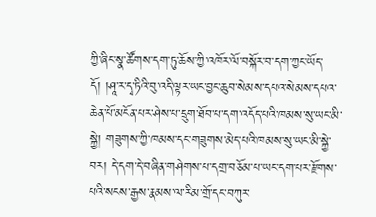ཀྱི་ཞིང་སྣ་ཚོགས་དག་ཏུ་ཆོས་ཀྱི་འཁོར་ལོ་བསྐོར་བ་དག་ཀྱང་ཡོད་དོ། །ཤཱ་ར་དྭ་ཏིའི་བུ་འདི་ལྟར་ཡང་བྱང་ཆུབ་སེམས་དཔའ་སེམས་དཔའ་ཆེན་པོ་མངོན་པར་ཤེས་པ་དྲུག་ཐོབ་པ་དག་འདོད་པའི་ཁམས་སུ་ཡང་མི་སྐྱེ། གཟུགས་ཀྱི་ཁམས་དང་གཟུགས་མེད་པའི་ཁམས་སུ་ཡང་མི་སྐྱེ་བར། དེ་དག་དེ་བཞིན་གཤེགས་པ་དགྲ་བཅོམ་པ་ཡང་དག་པར་རྫོགས་པའི་སངས་རྒྱས་རྣམས་ལ་རིམ་གྲོ་དང་བཀུར་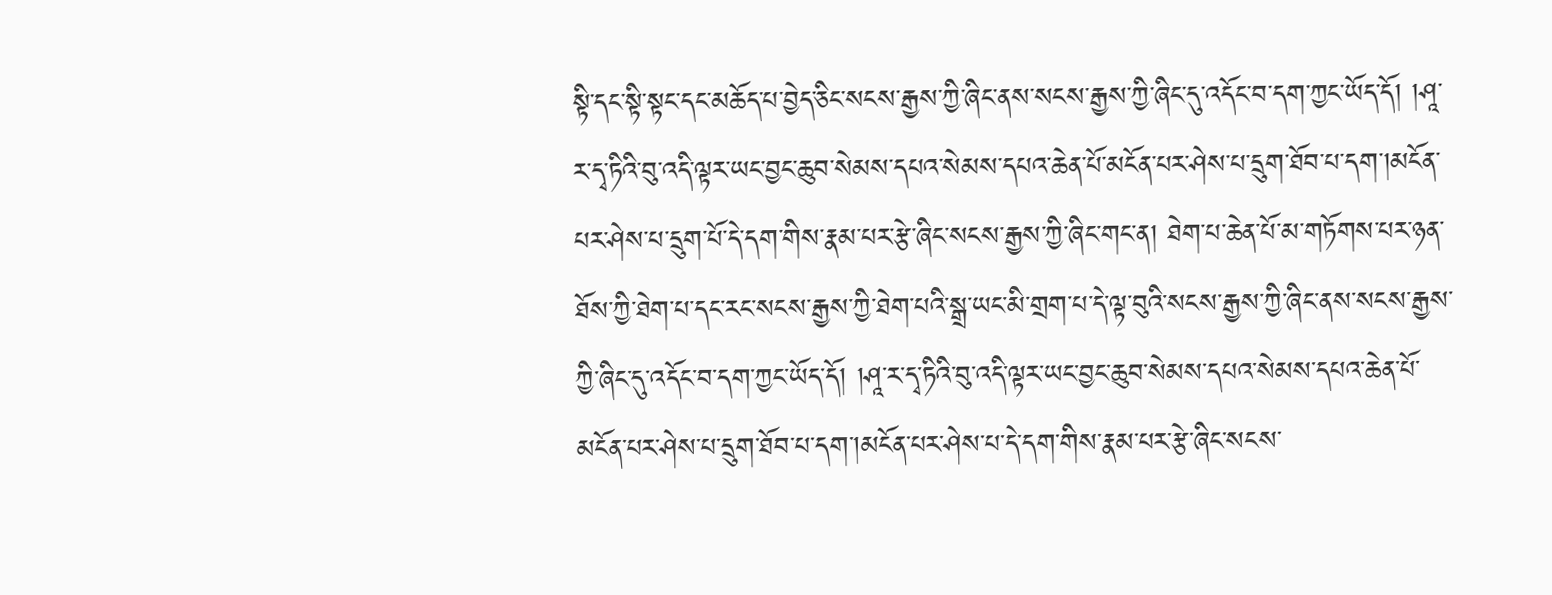སྟི་དང་སྟི་སྟང་དང་མཆོད་པ་བྱེད་ཅིང་སངས་རྒྱས་ཀྱི་ཞིང་ནས་སངས་རྒྱས་ཀྱི་ཞིང་དུ་འདོང་བ་དག་ཀྱང་ཡོད་དོ། །ཤཱ་ར་དྭ་ཏིའི་བུ་འདི་ལྟར་ཡང་བྱང་ཆུབ་སེམས་དཔའ་སེམས་དཔའ་ཆེན་པོ་མངོན་པར་ཤེས་པ་དྲུག་ཐོབ་པ་དག་།མངོན་པར་ཤེས་པ་དྲུག་པོ་དེ་དག་གིས་རྣམ་པར་རྩེ་ཞིང་སངས་རྒྱས་ཀྱི་ཞིང་གང་ན། ཐེག་པ་ཆེན་པོ་མ་གཏོགས་པར་ཉན་ཐོས་ཀྱི་ཐེག་པ་དང་རང་སངས་རྒྱས་ཀྱི་ཐེག་པའི་སྒྲ་ཡང་མི་གྲག་པ་དེ་ལྟ་བུའི་སངས་རྒྱས་ཀྱི་ཞིང་ནས་སངས་རྒྱས་ཀྱི་ཞིང་དུ་འདོང་བ་དག་ཀྱང་ཡོད་དོ། །ཤཱ་ར་དྭ་ཏིའི་བུ་འདི་ལྟར་ཡང་བྱང་ཆུབ་སེམས་དཔའ་སེམས་དཔའ་ཆེན་པོ་མངོན་པར་ཤེས་པ་དྲུག་ཐོབ་པ་དག་།མངོན་པར་ཤེས་པ་དེ་དག་གིས་རྣམ་པར་རྩེ་ཞིང་སངས་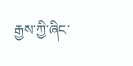རྒྱས་ཀྱི་ཞིང་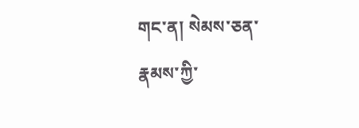གང་ན། སེམས་ཅན་རྣམས་ཀྱི་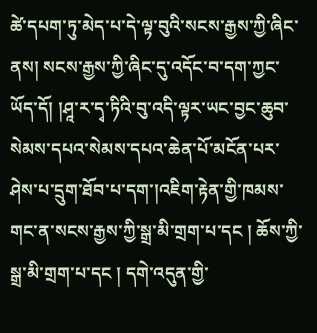ཚེ་དཔག་ཏུ་མེད་པ་དེ་ལྟ་བུའི་སངས་རྒྱས་ཀྱི་ཞིང་ནས། སངས་རྒྱས་ཀྱི་ཞིང་དུ་འདོང་བ་དག་ཀྱང་ཡོད་དོ། །ཤཱ་ར་དྭ་ཏིའི་བུ་འདི་ལྟར་ཡང་བྱང་ཆུབ་སེམས་དཔའ་སེམས་དཔའ་ཆེན་པོ་མངོན་པར་ཤེས་པ་དྲུག་ཐོབ་པ་དག་།འཇིག་རྟེན་གྱི་ཁམས་གང་ན་སངས་རྒྱས་ཀྱི་སྒྲ་མི་གྲག་པ་དང ། ཆོས་ཀྱི་སྒྲ་མི་གྲག་པ་དང ། དགེ་འདུན་གྱི་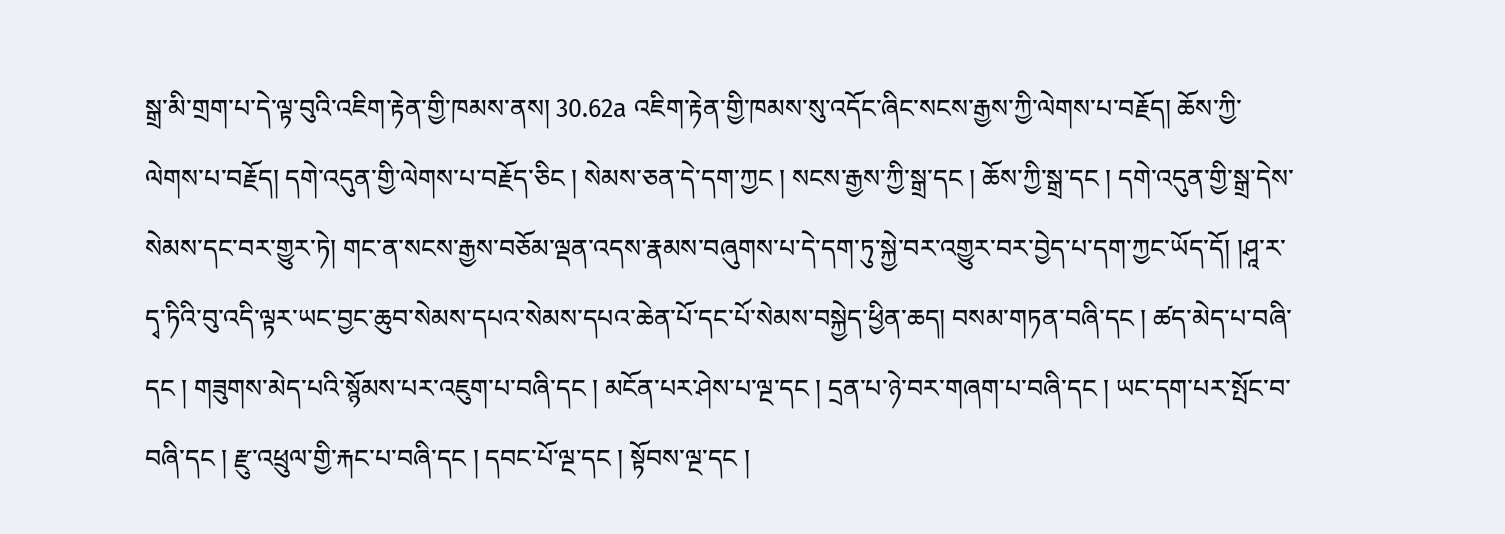སྒྲ་མི་གྲག་པ་དེ་ལྟ་བུའི་འཇིག་རྟེན་གྱི་ཁམས་ནས། 30.62a འཇིག་རྟེན་གྱི་ཁམས་སུ་འདོང་ཞིང་སངས་རྒྱས་ཀྱི་ལེགས་པ་བརྗོད། ཆོས་ཀྱི་ལེགས་པ་བརྗོད། དགེ་འདུན་གྱི་ལེགས་པ་བརྗོད་ཅིང ། སེམས་ཅན་དེ་དག་ཀྱང ། སངས་རྒྱས་ཀྱི་སྒྲ་དང ། ཆོས་ཀྱི་སྒྲ་དང ། དགེ་འདུན་གྱི་སྒྲ་དེས་སེམས་དང་བར་གྱུར་ཏེ། གང་ན་སངས་རྒྱས་བཅོམ་ལྡན་འདས་རྣམས་བཞུགས་པ་དེ་དག་ཏུ་སྐྱེ་བར་འགྱུར་བར་བྱེད་པ་དག་ཀྱང་ཡོད་དོ། །ཤཱ་ར་དྭ་ཏིའི་བུ་འདི་ལྟར་ཡང་བྱང་ཆུབ་སེམས་དཔའ་སེམས་དཔའ་ཆེན་པོ་དང་པོ་སེམས་བསྐྱེད་ཕྱིན་ཆད། བསམ་གཏན་བཞི་དང ། ཚད་མེད་པ་བཞི་དང ། གཟུགས་མེད་པའི་སྙོམས་པར་འཇུག་པ་བཞི་དང ། མངོན་པར་ཤེས་པ་ལྔ་དང ། དྲན་པ་ཉེ་བར་གཞག་པ་བཞི་དང ། ཡང་དག་པར་སྤོང་བ་བཞི་དང ། རྫུ་འཕྲུལ་གྱི་རྐང་པ་བཞི་དང ། དབང་པོ་ལྔ་དང ། སྟོབས་ལྔ་དང །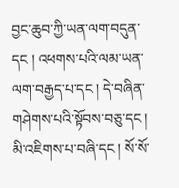བྱང་ཆུབ་ཀྱི་ཡན་ལག་བདུན་དང ། འཕགས་པའི་ལམ་ཡན་ལག་བརྒྱད་པ་དང ། དེ་བཞིན་གཤེགས་པའི་སྟོབས་བཅུ་དང ། མི་འཇིགས་པ་བཞི་དང ། སོ་སོ་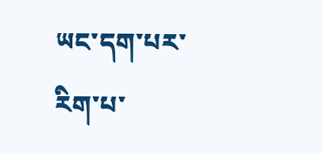ཡང་དག་པར་རིག་པ་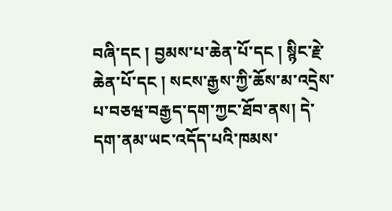བཞི་དང ། བྱམས་པ་ཆེན་པོ་དང ། སྙིང་རྗེ་ཆེན་པོ་དང ། སངས་རྒྱས་ཀྱི་ཆོས་མ་འདྲེས་པ་བཅཝ་བརྒྱད་དག་ཀྱང་ཐོབ་ནས། དེ་དག་ནམ་ཡང་འདོད་པའི་ཁམས་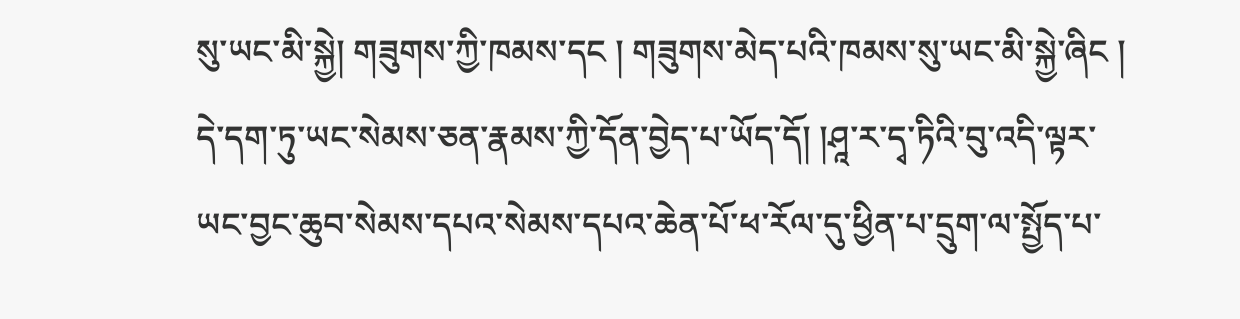སུ་ཡང་མི་སྐྱེ། གཟུགས་ཀྱི་ཁམས་དང ། གཟུགས་མེད་པའི་ཁམས་སུ་ཡང་མི་སྐྱེ་ཞིང ། དེ་དག་ཏུ་ཡང་སེམས་ཅན་རྣམས་ཀྱི་དོན་བྱེད་པ་ཡོད་དོ། །ཤཱ་ར་དྭ་ཏིའི་བུ་འདི་ལྟར་ཡང་བྱང་ཆུབ་སེམས་དཔའ་སེམས་དཔའ་ཆེན་པོ་ཕ་རོལ་དུ་ཕྱིན་པ་དྲུག་ལ་སྤྱོད་པ་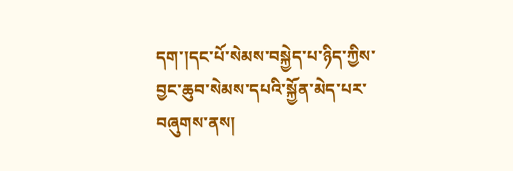དག་།དང་པོ་སེམས་བསྐྱེད་པ་ཉིད་ཀྱིས་བྱང་ཆུབ་སེམས་དཔའི་སྐྱོན་མེད་པར་བཞུགས་ནས།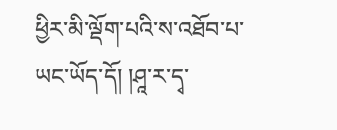ཕྱིར་མི་ལྡོག་པའི་ས་འཐོབ་པ་ཡང་ཡོད་དོ། །ཤཱ་ར་དྭ་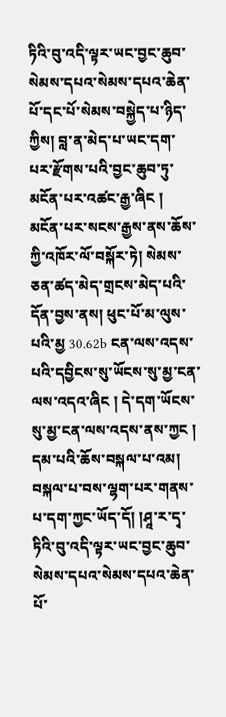ཏིའི་བུ་འདི་ལྟར་ཡང་བྱང་ཆུབ་སེམས་དཔའ་སེམས་དཔའ་ཆེན་པོ་དང་པོ་སེམས་བསྐྱེད་པ་ཉིད་ཀྱིས། བླ་ན་མེད་པ་ཡང་དག་པར་རྫོགས་པའི་བྱང་ཆུབ་ཏུ་མངོན་པར་འཚང་རྒྱ་ཞིང ། མངོན་པར་སངས་རྒྱས་ནས་ཆོས་ཀྱི་འཁོར་ལོ་བསྐོར་ཏེ། སེམས་ཅན་ཚད་མེད་གྲངས་མེད་པའི་དོན་བྱས་ནས། ཕུང་པོ་མ་ལུས་པའི་མྱ 30.62b ངན་ལས་འདས་པའི་དབྱིངས་སུ་ཡོངས་སུ་མྱ་ངན་ལས་འདའ་ཞིང ། དེ་དག་ཡོངས་སུ་མྱ་ངན་ལས་འདས་ནས་ཀྱང ། དམ་པའི་ཆོས་བསྐལ་པ་འམ། བསྐལ་པ་བས་ལྷག་པར་གནས་པ་དག་ཀྱང་ཡོད་དོ། །ཤཱ་ར་དྭ་ཏིའི་བུ་འདི་ལྟར་ཡང་བྱང་ཆུབ་སེམས་དཔའ་སེམས་དཔའ་ཆེན་པོ་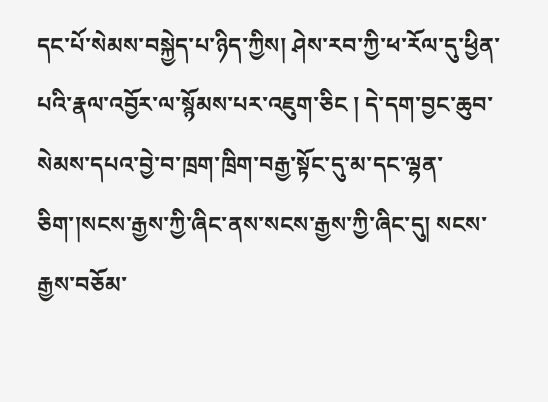དང་པོ་སེམས་བསྐྱེད་པ་ཉིད་ཀྱིས། ཤེས་རབ་ཀྱི་ཕ་རོལ་དུ་ཕྱིན་པའི་རྣལ་འབྱོར་ལ་སྙོམས་པར་འཇུག་ཅིང ། དེ་དག་བྱང་ཆུབ་སེམས་དཔའ་བྱེ་བ་ཁྲག་ཁྲིག་བརྒྱ་སྟོང་དུ་མ་དང་ལྷན་ཅིག་།སངས་རྒྱས་ཀྱི་ཞིང་ནས་སངས་རྒྱས་ཀྱི་ཞིང་དུ། སངས་རྒྱས་བཅོམ་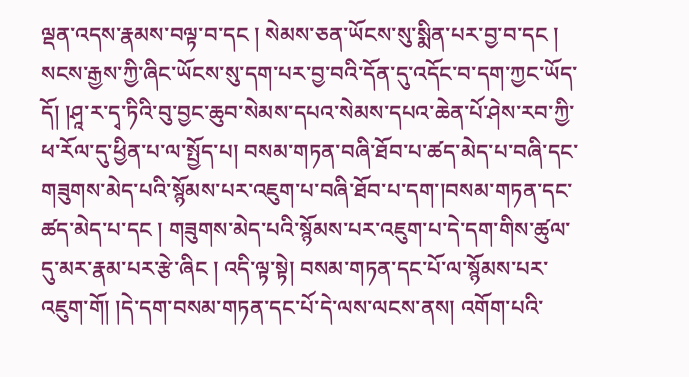ལྡན་འདས་རྣམས་བལྟ་བ་དང ། སེམས་ཅན་ཡོངས་སུ་སྨིན་པར་བྱ་བ་དང ། སངས་རྒྱས་ཀྱི་ཞིང་ཡོངས་སུ་དག་པར་བྱ་བའི་དོན་དུ་འདོང་བ་དག་ཀྱང་ཡོད་དོ། །ཤཱ་ར་དྭ་ཏིའི་བུ་བྱང་ཆུབ་སེམས་དཔའ་སེམས་དཔའ་ཆེན་པོ་ཤེས་རབ་ཀྱི་ཕ་རོལ་དུ་ཕྱིན་པ་ལ་སྤྱོད་པ། བསམ་གཏན་བཞི་ཐོབ་པ་ཚད་མེད་པ་བཞི་དང་གཟུགས་མེད་པའི་སྙོམས་པར་འཇུག་པ་བཞི་ཐོབ་པ་དག་།བསམ་གཏན་དང་ཚད་མེད་པ་དང ། གཟུགས་མེད་པའི་སྙོམས་པར་འཇུག་པ་དེ་དག་གིས་ཚུལ་དུ་མར་རྣམ་པར་རྩེ་ཞིང ། འདི་ལྟ་སྟེ། བསམ་གཏན་དང་པོ་ལ་སྙོམས་པར་འཇུག་གོ། །དེ་དག་བསམ་གཏན་དང་པོ་དེ་ལས་ལངས་ནས། འགོག་པའི་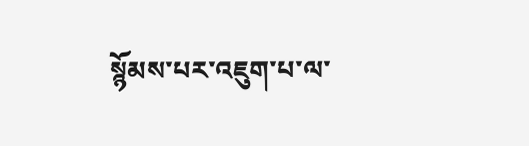སྙོམས་པར་འཇུག་པ་ལ་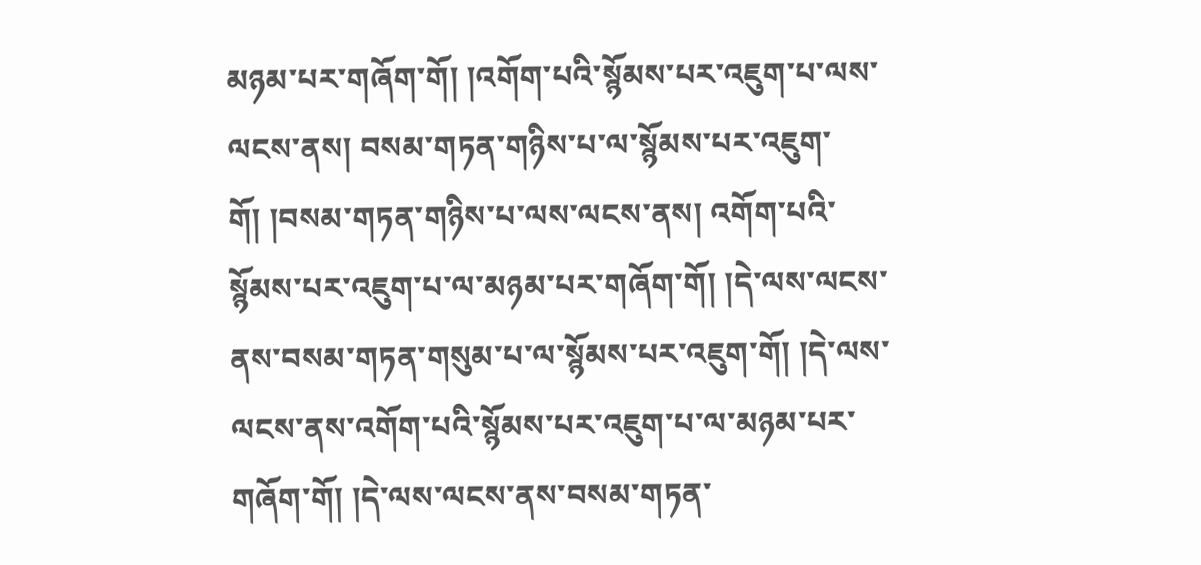མཉམ་པར་གཞོག་གོ། །འགོག་པའི་སྙོམས་པར་འཇུག་པ་ལས་ལངས་ནས། བསམ་གཏན་གཉིས་པ་ལ་སྙོམས་པར་འཇུག་གོ། །བསམ་གཏན་གཉིས་པ་ལས་ལངས་ནས། འགོག་པའི་སྙོམས་པར་འཇུག་པ་ལ་མཉམ་པར་གཞོག་གོ། །དེ་ལས་ལངས་ནས་བསམ་གཏན་གསུམ་པ་ལ་སྙོམས་པར་འཇུག་གོ། །དེ་ལས་ལངས་ནས་འགོག་པའི་སྙོམས་པར་འཇུག་པ་ལ་མཉམ་པར་གཞོག་གོ། །དེ་ལས་ལངས་ནས་བསམ་གཏན་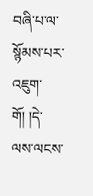བཞི་པ་ལ་སྙོམས་པར་འཇུག་གོ། །དེ་ལས་ལངས་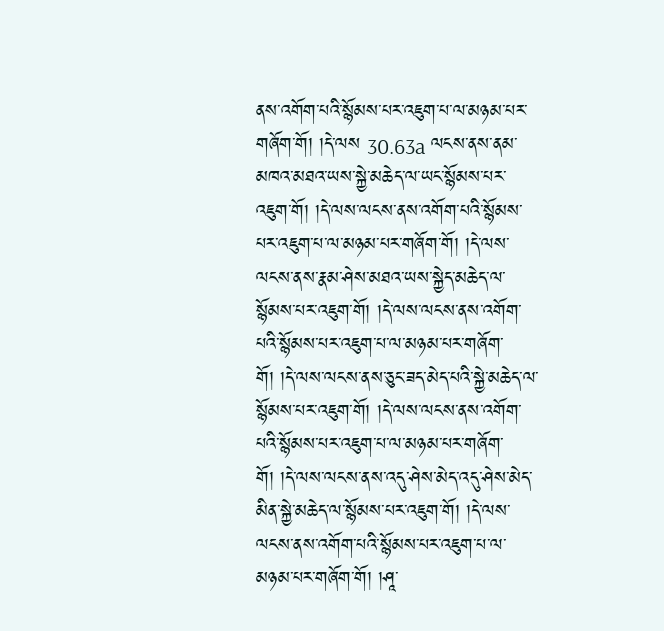ནས་འགོག་པའི་སྙོམས་པར་འཇུག་པ་ལ་མཉམ་པར་གཞོག་གོ། །དེ་ལས 30.63a ལངས་ནས་ནམ་མཁའ་མཐའ་ཡས་སྐྱེ་མཆེད་ལ་ཡང་སྙོམས་པར་འཇུག་གོ། །དེ་ལས་ལངས་ནས་འགོག་པའི་སྙོམས་པར་འཇུག་པ་ལ་མཉམ་པར་གཞོག་གོ། །དེ་ལས་ལངས་ནས་རྣམ་ཤེས་མཐའ་ཡས་སྐྱེད་མཆེད་ལ་སྙོམས་པར་འཇུག་གོ། །དེ་ལས་ལངས་ནས་འགོག་པའི་སྙོམས་པར་འཇུག་པ་ལ་མཉམ་པར་གཞོག་གོ། །དེ་ལས་ལངས་ནས་ཅུང་ཟད་མེད་པའི་སྐྱེ་མཆེད་ལ་སྙོམས་པར་འཇུག་གོ། །དེ་ལས་ལངས་ནས་འགོག་པའི་སྙོམས་པར་འཇུག་པ་ལ་མཉམ་པར་གཞོག་གོ། །དེ་ལས་ལངས་ནས་འདུ་ཤེས་མེད་འདུ་ཤེས་མེད་མིན་སྐྱེ་མཆེད་ལ་སྙོམས་པར་འཇུག་གོ། །དེ་ལས་ལངས་ནས་འགོག་པའི་སྙོམས་པར་འཇུག་པ་ལ་མཉམ་པར་གཞོག་གོ། །ཤཱ་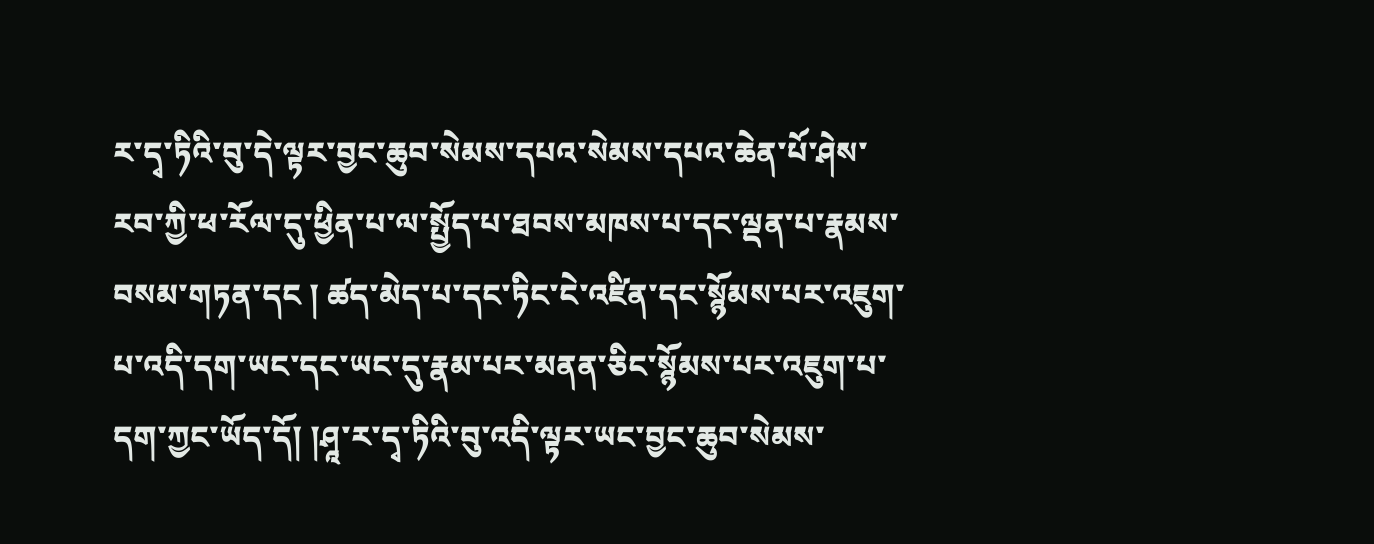ར་དྭ་ཏིའི་བུ་དེ་ལྟར་བྱང་ཆུབ་སེམས་དཔའ་སེམས་དཔའ་ཆེན་པོ་ཤེས་རབ་ཀྱི་ཕ་རོལ་དུ་ཕྱིན་པ་ལ་སྤྱོད་པ་ཐབས་མཁས་པ་དང་ལྡན་པ་རྣམས་བསམ་གཏན་དང ། ཚད་མེད་པ་དང་ཏིང་ངེ་འཛིན་དང་སྙོམས་པར་འཇུག་པ་འདི་དག་ཡང་དང་ཡང་དུ་རྣམ་པར་མནན་ཅིང་སྙོམས་པར་འཇུག་པ་དག་ཀྱང་ཡོད་དོ། །ཤཱ་ར་དྭ་ཏིའི་བུ་འདི་ལྟར་ཡང་བྱང་ཆུབ་སེམས་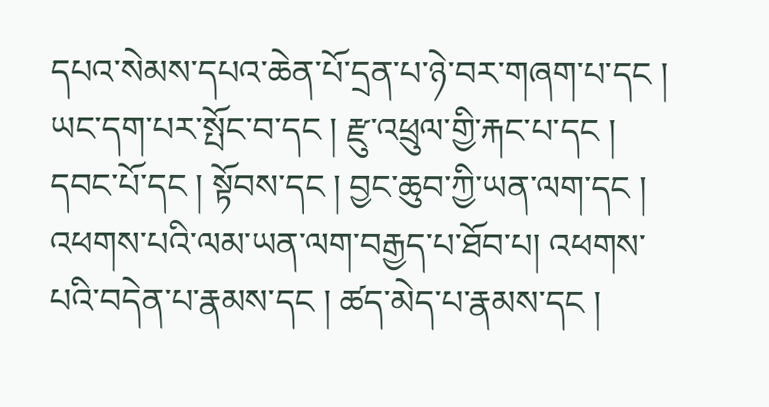དཔའ་སེམས་དཔའ་ཆེན་པོ་དྲན་པ་ཉེ་བར་གཞག་པ་དང ། ཡང་དག་པར་སྤོང་བ་དང ། རྫུ་འཕྲུལ་གྱི་རྐང་པ་དང ། དབང་པོ་དང ། སྟོབས་དང ། བྱང་ཆུབ་ཀྱི་ཡན་ལག་དང ། འཕགས་པའི་ལམ་ཡན་ལག་བརྒྱད་པ་ཐོབ་པ། འཕགས་པའི་བདེན་པ་རྣམས་དང ། ཚད་མེད་པ་རྣམས་དང །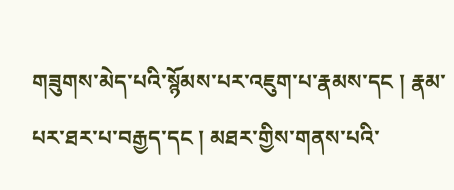གཟུགས་མེད་པའི་སྙོམས་པར་འཇུག་པ་རྣམས་དང ། རྣམ་པར་ཐར་པ་བརྒྱད་དང ། མཐར་གྱིས་གནས་པའི་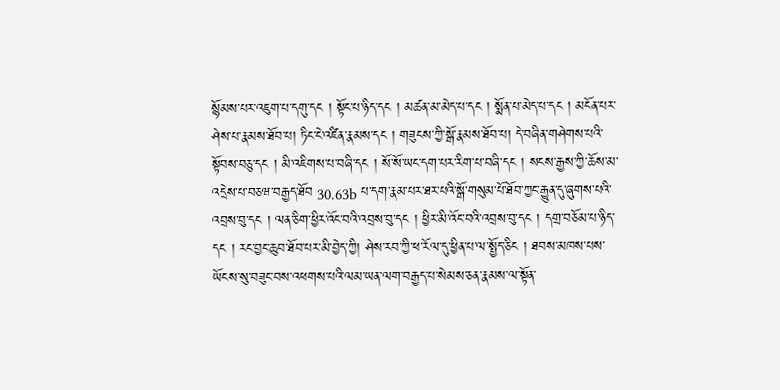སྙོམས་པར་འཇུག་པ་དགུ་དང ། སྟོང་པ་ཉིད་དང ། མཚན་མ་མེད་པ་དང ། སྨོན་པ་མེད་པ་དང ། མངོན་པར་ཤེས་པ་རྣམས་ཐོབ་པ། ཏིང་ངེ་འཛིན་རྣམས་དང ། གཟུངས་ཀྱི་སྒོ་རྣམས་ཐོབ་པ། དེ་བཞིན་གཤེགས་པའི་སྟོབས་བཅུ་དང ། མི་འཇིགས་པ་བཞི་དང ། སོ་སོ་ཡང་དག་པར་རིག་པ་བཞི་དང ། སངས་རྒྱས་ཀྱི་ཆོས་མ་འདྲེས་པ་བཅཝ་བརྒྱད་ཐོབ 30.63b པ་དག་རྣམ་པར་ཐར་པའི་སྒོ་གསུམ་པོ་ཐོབ་ཀྱང་རྒྱུན་དུ་ཞུགས་པའི་འབྲས་བུ་དང ། ལན་ཅིག་ཕྱིར་འོང་བའི་འབྲས་བུ་དང ། ཕྱིར་མི་འོང་བའི་འབྲས་བུ་དང ། དགྲ་བཅོམ་པ་ཉིད་དང ། རང་བྱང་ཆུབ་ཐོབ་པར་མི་བྱེད་ཀྱི། ཤེས་རབ་ཀྱི་ཕ་རོལ་དུ་ཕྱིན་པ་ལ་སྤྱོད་ཅིང ། ཐབས་མཁས་པས་ཡོངས་སུ་བཟུང་བས་འཕགས་པའི་ལམ་ཡན་ལག་བརྒྱད་པ་སེམས་ཅན་རྣམས་ལ་སྟོན་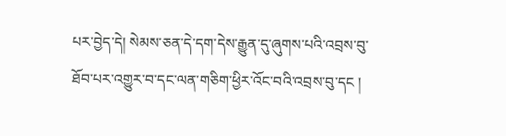པར་བྱེད་དེ། སེམས་ཅན་དེ་དག་དེས་རྒྱུན་དུ་ཞུགས་པའི་འབྲས་བུ་ཐོབ་པར་འགྱུར་བ་དང་ལན་གཅིག་ཕྱིར་འོང་བའི་འབྲས་བུ་དང །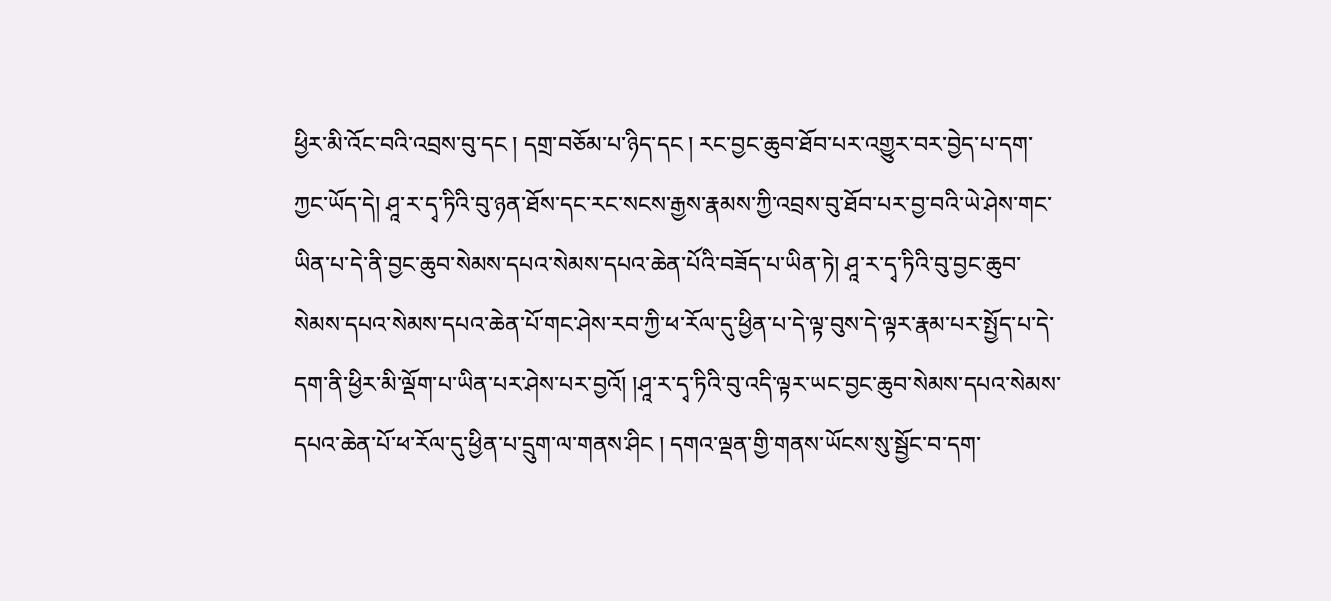ཕྱིར་མི་འོང་བའི་འབྲས་བུ་དང ། དགྲ་བཅོམ་པ་ཉིད་དང ། རང་བྱང་ཆུབ་ཐོབ་པར་འགྱུར་བར་བྱེད་པ་དག་ཀྱང་ཡོད་དེ། ཤཱ་ར་དྭ་ཏིའི་བུ་ཉན་ཐོས་དང་རང་སངས་རྒྱས་རྣམས་ཀྱི་འབྲས་བུ་ཐོབ་པར་བྱ་བའི་ཡེ་ཤེས་གང་ཡིན་པ་དེ་ནི་བྱང་ཆུབ་སེམས་དཔའ་སེམས་དཔའ་ཆེན་པོའི་བཟོད་པ་ཡིན་ཏེ། ཤཱ་ར་དྭ་ཏིའི་བུ་བྱང་ཆུབ་སེམས་དཔའ་སེམས་དཔའ་ཆེན་པོ་གང་ཤེས་རབ་ཀྱི་ཕ་རོལ་དུ་ཕྱིན་པ་དེ་ལྟ་བུས་དེ་ལྟར་རྣམ་པར་སྤྱོད་པ་དེ་དག་ནི་ཕྱིར་མི་ལྡོག་པ་ཡིན་པར་ཤེས་པར་བྱའོ། །ཤཱ་ར་དྭ་ཏིའི་བུ་འདི་ལྟར་ཡང་བྱང་ཆུབ་སེམས་དཔའ་སེམས་དཔའ་ཆེན་པོ་ཕ་རོལ་དུ་ཕྱིན་པ་དྲུག་ལ་གནས་ཤིང ། དགའ་ལྡན་གྱི་གནས་ཡོངས་སུ་སྦྱོང་བ་དག་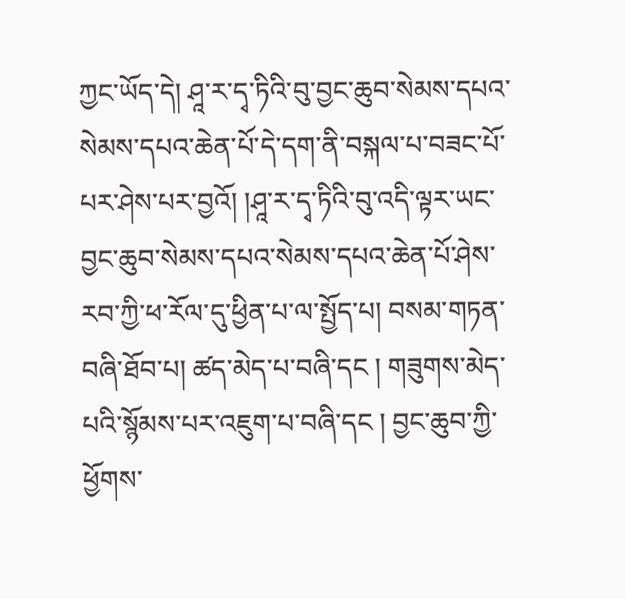ཀྱང་ཡོད་དེ། ཤཱ་ར་དྭ་ཏིའི་བུ་བྱང་ཆུབ་སེམས་དཔའ་སེམས་དཔའ་ཆེན་པོ་དེ་དག་ནི་བསྐལ་པ་བཟང་པོ་པར་ཤེས་པར་བྱའོ། །ཤཱ་ར་དྭ་ཏིའི་བུ་འདི་ལྟར་ཡང་བྱང་ཆུབ་སེམས་དཔའ་སེམས་དཔའ་ཆེན་པོ་ཤེས་རབ་ཀྱི་ཕ་རོལ་དུ་ཕྱིན་པ་ལ་སྤྱོད་པ། བསམ་གཏན་བཞི་ཐོབ་པ། ཚད་མེད་པ་བཞི་དང ། གཟུགས་མེད་པའི་སྙོམས་པར་འཇུག་པ་བཞི་དང ། བྱང་ཆུབ་ཀྱི་ཕྱོགས་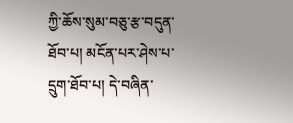ཀྱི་ཆོས་སུམ་བཅུ་རྩ་བདུན་ཐོབ་པ། མངོན་པར་ཤེས་པ་དྲུག་ཐོབ་པ། དེ་བཞིན་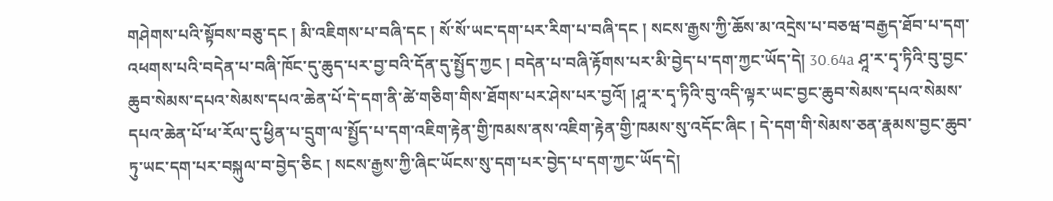གཤེགས་པའི་སྟོབས་བཅུ་དང ། མི་འཇིགས་པ་བཞི་དང ། སོ་སོ་ཡང་དག་པར་རིག་པ་བཞི་དང ། སངས་རྒྱས་ཀྱི་ཆོས་མ་འདྲེས་པ་བཅཝ་བརྒྱད་ཐོབ་པ་དག་འཕགས་པའི་བདེན་པ་བཞི་ཁོང་དུ་ཆུད་པར་བྱ་བའི་དོན་དུ་སྤྱོད་ཀྱང ། བདེན་པ་བཞི་རྟོགས་པར་མི་བྱེད་པ་དག་ཀྱང་ཡོད་དེ། 30.64a ཤཱ་ར་དྭ་ཏིའི་བུ་བྱང་ཆུབ་སེམས་དཔའ་སེམས་དཔའ་ཆེན་པོ་དེ་དག་ནི་ཚེ་གཅིག་གིས་ཐོགས་པར་ཤེས་པར་བྱའོ། །ཤཱ་ར་དྭ་ཏིའི་བུ་འདི་ལྟར་ཡང་བྱང་ཆུབ་སེམས་དཔའ་སེམས་དཔའ་ཆེན་པོ་ཕ་རོལ་དུ་ཕྱིན་པ་དྲུག་ལ་སྤྱོད་པ་དག་འཇིག་རྟེན་གྱི་ཁམས་ནས་འཇིག་རྟེན་གྱི་ཁམས་སུ་འདོང་ཞིང ། དེ་དག་གི་སེམས་ཅན་རྣམས་བྱང་ཆུབ་ཏུ་ཡང་དག་པར་བསྐུལ་བ་བྱེད་ཅིང ། སངས་རྒྱས་ཀྱི་ཞིང་ཡོངས་སུ་དག་པར་བྱེད་པ་དག་ཀྱང་ཡོད་དེ།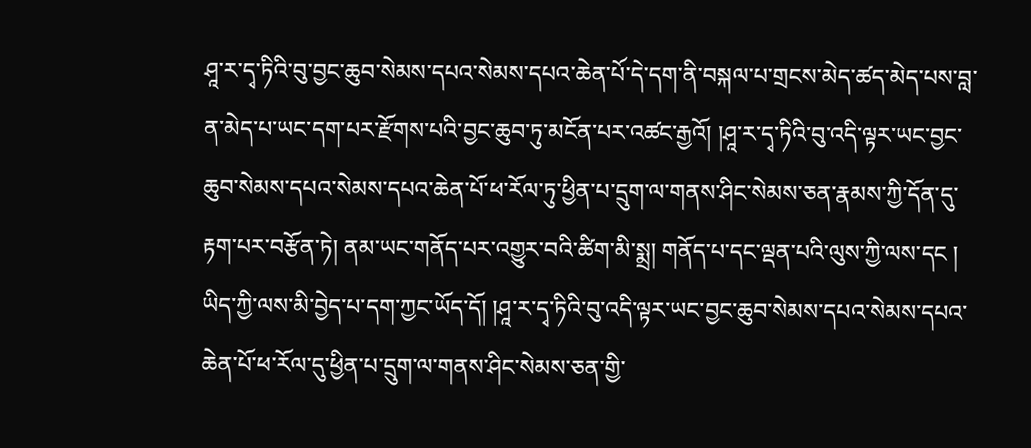ཤཱ་ར་དྭ་ཏིའི་བུ་བྱང་ཆུབ་སེམས་དཔའ་སེམས་དཔའ་ཆེན་པོ་དེ་དག་ནི་བསྐལ་པ་གྲངས་མེད་ཚད་མེད་པས་བླ་ན་མེད་པ་ཡང་དག་པར་རྫོགས་པའི་བྱང་ཆུབ་ཏུ་མངོན་པར་འཚང་རྒྱའོ། །ཤཱ་ར་དྭ་ཏིའི་བུ་འདི་ལྟར་ཡང་བྱང་ཆུབ་སེམས་དཔའ་སེམས་དཔའ་ཆེན་པོ་ཕ་རོལ་ཏུ་ཕྱིན་པ་དྲུག་ལ་གནས་ཤིང་སེམས་ཅན་རྣམས་ཀྱི་དོན་དུ་རྟག་པར་བརྩོན་ཏེ། ནམ་ཡང་གནོད་པར་འགྱུར་བའི་ཚིག་མི་སྨྲ། གནོད་པ་དང་ལྡན་པའི་ལུས་ཀྱི་ལས་དང ། ཡིད་ཀྱི་ལས་མི་བྱེད་པ་དག་ཀྱང་ཡོད་དོ། །ཤཱ་ར་དྭ་ཏིའི་བུ་འདི་ལྟར་ཡང་བྱང་ཆུབ་སེམས་དཔའ་སེམས་དཔའ་ཆེན་པོ་ཕ་རོལ་དུ་ཕྱིན་པ་དྲུག་ལ་གནས་ཤིང་སེམས་ཅན་གྱི་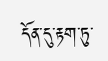དོན་དུ་རྟག་ཏུ་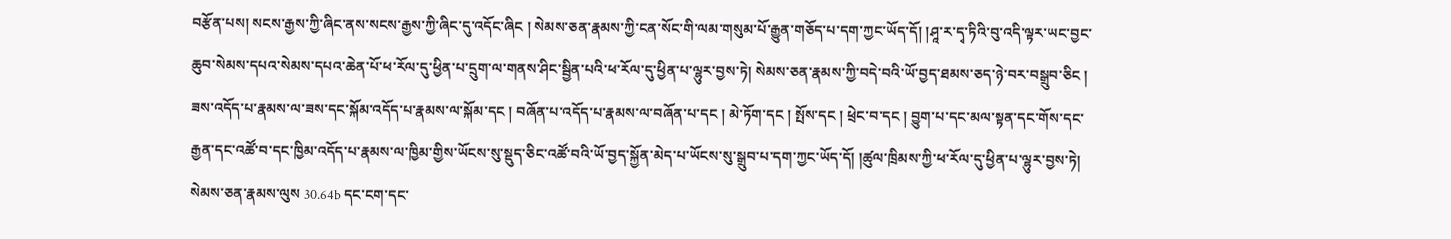བརྩོན་པས། སངས་རྒྱས་ཀྱི་ཞིང་ནས་སངས་རྒྱས་ཀྱི་ཞིང་དུ་འདོང་ཞིང ། སེམས་ཅན་རྣམས་ཀྱི་ངན་སོང་གི་ལམ་གསུམ་པོ་རྒྱུན་གཅོད་པ་དག་ཀྱང་ཡོད་དོ། །ཤཱ་ར་དྭ་ཏིའི་བུ་འདི་ལྟར་ཡང་བྱང་ཆུབ་སེམས་དཔའ་སེམས་དཔའ་ཆེན་པོ་ཕ་རོལ་དུ་ཕྱིན་པ་དྲུག་ལ་གནས་ཤིང་སྦྱིན་པའི་ཕ་རོལ་དུ་ཕྱིན་པ་ལྷུར་བྱས་ཏེ། སེམས་ཅན་རྣམས་ཀྱི་བདེ་བའི་ཡོ་བྱད་ཐམས་ཅད་ཉེ་བར་བསྒྲུབ་ཅིང ། ཟས་འདོད་པ་རྣམས་ལ་ཟས་དང་སྐོམ་འདོད་པ་རྣམས་ལ་སྐོམ་དང ། བཞོན་པ་འདོད་པ་རྣམས་ལ་བཞོན་པ་དང ། མེ་ཏོག་དང ། སྤོས་དང ། ཕྲེང་བ་དང ། བྱུག་པ་དང་མལ་སྟན་དང་གོས་དང་རྒྱན་དང་འཚོ་བ་དང་ཁྱིམ་འདོད་པ་རྣམས་ལ་ཁྱིམ་གྱིས་ཡོངས་སུ་སྡུད་ཅིང་འཚོ་བའི་ཡོ་བྱད་སྐྱོན་མེད་པ་ཡོངས་སུ་སྒྲུབ་པ་དག་ཀྱང་ཡོད་དོ། །ཚུལ་ཁྲིམས་ཀྱི་ཕ་རོལ་དུ་ཕྱིན་པ་ལྷུར་བྱས་ཏེ། སེམས་ཅན་རྣམས་ལུས 30.64b དང་ངག་དང་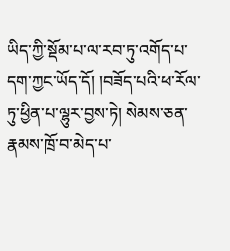ཡིད་ཀྱི་སྡོམ་པ་ལ་རབ་ཏུ་འགོད་པ་དག་ཀྱང་ཡོད་དོ། །བཟོད་པའི་ཕ་རོལ་ཏུ་ཕྱིན་པ་ལྷུར་བྱས་ཏེ། སེམས་ཅན་རྣམས་ཁྲོ་བ་མེད་པ་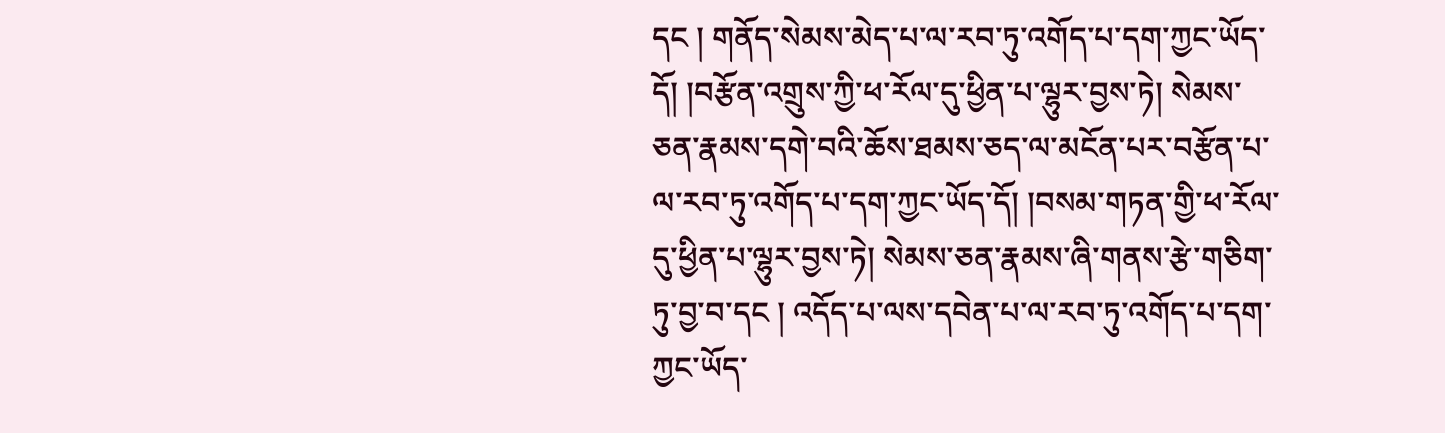དང ། གནོད་སེམས་མེད་པ་ལ་རབ་ཏུ་འགོད་པ་དག་ཀྱང་ཡོད་དོ། །བརྩོན་འགྲུས་ཀྱི་ཕ་རོལ་དུ་ཕྱིན་པ་ལྷུར་བྱས་ཏེ། སེམས་ཅན་རྣམས་དགེ་བའི་ཆོས་ཐམས་ཅད་ལ་མངོན་པར་བརྩོན་པ་ལ་རབ་ཏུ་འགོད་པ་དག་ཀྱང་ཡོད་དོ། །བསམ་གཏན་གྱི་ཕ་རོལ་དུ་ཕྱིན་པ་ལྷུར་བྱས་ཏེ། སེམས་ཅན་རྣམས་ཞི་གནས་རྩེ་གཅིག་ཏུ་བྱ་བ་དང ། འདོད་པ་ལས་དབེན་པ་ལ་རབ་ཏུ་འགོད་པ་དག་ཀྱང་ཡོད་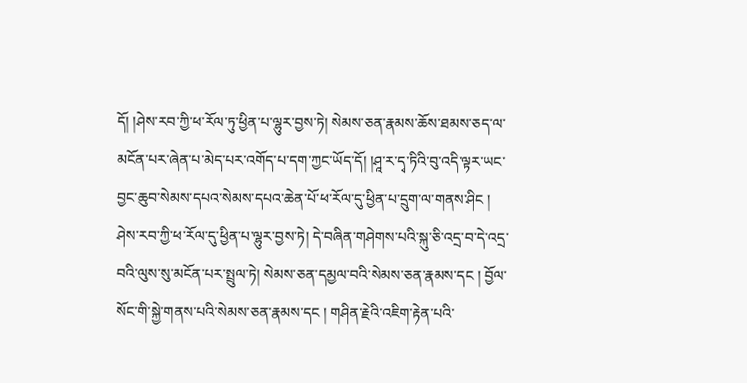དོ། །ཤེས་རབ་ཀྱི་ཕ་རོལ་ཏུ་ཕྱིན་པ་ལྷུར་བྱས་ཏེ། སེམས་ཅན་རྣམས་ཆོས་ཐམས་ཅད་ལ་མངོན་པར་ཞེན་པ་མེད་པར་འགོད་པ་དག་ཀྱང་ཡོད་དོ། །ཤཱ་ར་དྭ་ཏིའི་བུ་འདི་ལྟར་ཡང་བྱང་ཆུབ་སེམས་དཔའ་སེམས་དཔའ་ཆེན་པོ་ཕ་རོལ་དུ་ཕྱིན་པ་དྲུག་ལ་གནས་ཤིང ། ཤེས་རབ་ཀྱི་ཕ་རོལ་དུ་ཕྱིན་པ་ལྷུར་བྱས་ཏེ། དེ་བཞིན་གཤེགས་པའི་སྐུ་ཅི་འདྲ་བ་དེ་འདྲ་བའི་ལུས་སུ་མངོན་པར་སྤྲུལ་ཏེ། སེམས་ཅན་དམྱལ་བའི་སེམས་ཅན་རྣམས་དང ། བྱོལ་སོང་གི་སྐྱེ་གནས་པའི་སེམས་ཅན་རྣམས་དང ། གཤིན་རྗེའི་འཇིག་རྟེན་པའི་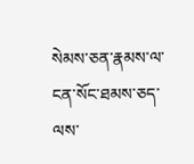སེམས་ཅན་རྣམས་ལ་ངན་སོང་ཐམས་ཅད་ལས་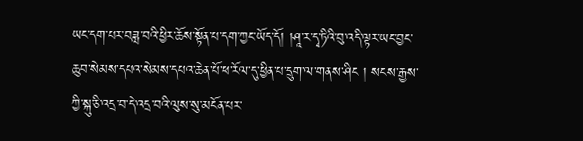ཡང་དག་པར་བཟླ་བའི་ཕྱིར་ཆོས་སྟོན་པ་དག་ཀྱང་ཡོད་དོ། །ཤཱ་ར་དྭ་ཏིའི་བུ་འདི་ལྟར་ཡང་བྱང་ཆུབ་སེམས་དཔའ་སེམས་དཔའ་ཆེན་པོ་ཕ་རོལ་དུ་ཕྱིན་པ་དྲུག་ལ་གནས་ཤིང ། སངས་རྒྱས་ཀྱི་སྐུ་ཅི་འདྲ་བ་དེ་འདྲ་བའི་ལུས་སུ་མངོན་པར་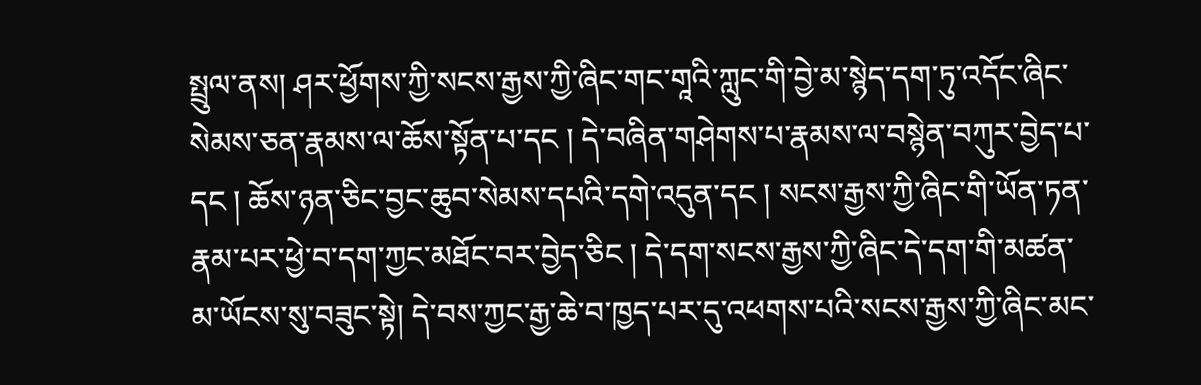སྤྲུལ་ནས། ཤར་ཕྱོགས་ཀྱི་སངས་རྒྱས་ཀྱི་ཞིང་གང་གཱའི་ཀླུང་གི་བྱེ་མ་སྙེད་དག་ཏུ་འདོང་ཞིང་སེམས་ཅན་རྣམས་ལ་ཆོས་སྟོན་པ་དང ། དེ་བཞིན་གཤེགས་པ་རྣམས་ལ་བསྙེན་བཀུར་བྱེད་པ་དང ། ཆོས་ཉན་ཅིང་བྱང་ཆུབ་སེམས་དཔའི་དགེ་འདུན་དང ། སངས་རྒྱས་ཀྱི་ཞིང་གི་ཡོན་ཏན་རྣམ་པར་ཕྱེ་བ་དག་ཀྱང་མཐོང་བར་བྱེད་ཅིང ། དེ་དག་སངས་རྒྱས་ཀྱི་ཞིང་དེ་དག་གི་མཚན་མ་ཡོངས་སུ་བཟུང་སྟེ། དེ་བས་ཀྱང་རྒྱ་ཆེ་བ་ཁྱད་པར་དུ་འཕགས་པའི་སངས་རྒྱས་ཀྱི་ཞིང་མང་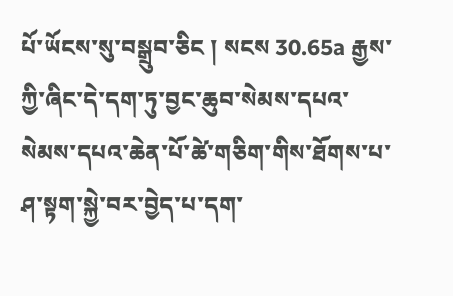པོ་ཡོངས་སུ་བསྒྲུབ་ཅིང ། སངས 30.65a རྒྱས་ཀྱི་ཞིང་དེ་དག་ཏུ་བྱང་ཆུབ་སེམས་དཔའ་སེམས་དཔའ་ཆེན་པོ་ཚེ་གཅིག་གིས་ཐོགས་པ་ཤ་སྟག་སྐྱེ་བར་བྱེད་པ་དག་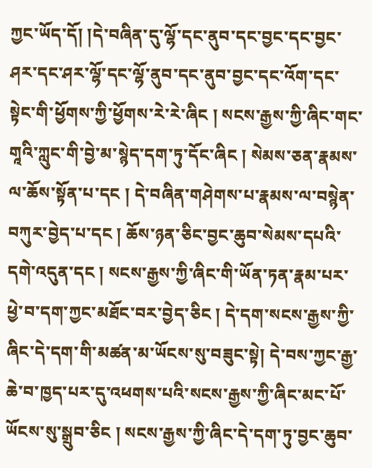ཀྱང་ཡོད་དོ། །དེ་བཞིན་དུ་ལྷོ་དང་ནུབ་དང་བྱང་དང་བྱང་ཤར་དང་ཤར་ལྷོ་དང་ལྷོ་ནུབ་དང་ནུབ་བྱང་དང་འོག་དང་སྟེང་གི་ཕྱོགས་ཀྱི་ཕྱོགས་རེ་རེ་ཞིང ། སངས་རྒྱས་ཀྱི་ཞིང་གང་གཱའི་ཀླུང་གི་བྱེ་མ་སྙེད་དག་ཏུ་དོང་ཞིང ། སེམས་ཅན་རྣམས་ལ་ཆོས་སྟོན་པ་དང ། དེ་བཞིན་གཤེགས་པ་རྣམས་ལ་བསྙེན་བཀུར་བྱེད་པ་དང ། ཆོས་ཉན་ཅིང་བྱང་ཆུབ་སེམས་དཔའི་དགེ་འདུན་དང ། སངས་རྒྱས་ཀྱི་ཞིང་གི་ཡོན་ཏན་རྣམ་པར་ཕྱེ་བ་དག་ཀྱང་མཐོང་བར་བྱེད་ཅིང ། དེ་དག་སངས་རྒྱས་ཀྱི་ཞིང་དེ་དག་གི་མཚན་མ་ཡོངས་སུ་བཟུང་སྟེ། དེ་བས་ཀྱང་རྒྱ་ཆེ་བ་ཁྱད་པར་དུ་འཕགས་པའི་སངས་རྒྱས་ཀྱི་ཞིང་མང་པོ་ཡོངས་སུ་སྒྲུབ་ཅིང ། སངས་རྒྱས་ཀྱི་ཞིང་དེ་དག་ཏུ་བྱང་ཆུབ་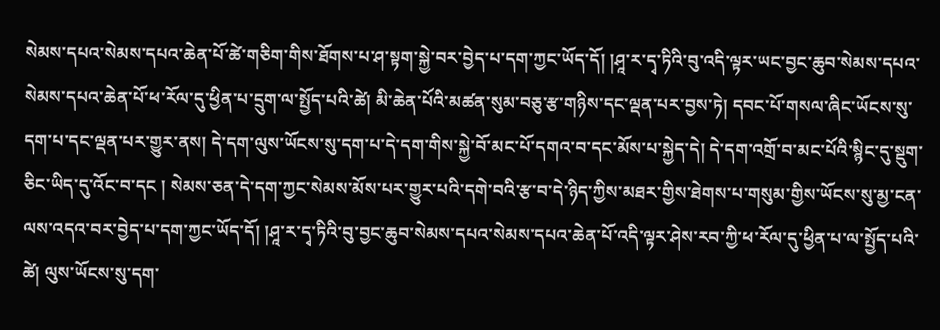སེམས་དཔའ་སེམས་དཔའ་ཆེན་པོ་ཚེ་གཅིག་གིས་ཐོགས་པ་ཤ་སྟག་སྐྱེ་བར་བྱེད་པ་དག་ཀྱང་ཡོད་དོ། །ཤཱ་ར་དྭ་ཏིའི་བུ་འདི་ལྟར་ཡང་བྱང་ཆུབ་སེམས་དཔའ་སེམས་དཔའ་ཆེན་པོ་ཕ་རོལ་དུ་ཕྱིན་པ་དྲུག་ལ་སྤྱོད་པའི་ཚེ། མི་ཆེན་པོའི་མཚན་སུམ་བཅུ་རྩ་གཉིས་དང་ལྡན་པར་བྱས་ཏེ། དབང་པོ་གསལ་ཞིང་ཡོངས་སུ་དག་པ་དང་ལྡན་པར་གྱུར་ནས། དེ་དག་ལུས་ཡོངས་སུ་དག་པ་དེ་དག་གིས་སྐྱེ་བོ་མང་པོ་དགའ་བ་དང་མོས་པ་སྐྱེད་དེ། དེ་དག་འགྲོ་བ་མང་པོའི་སྙིང་དུ་སྡུག་ཅིང་ཡིད་དུ་འོང་བ་དང ། སེམས་ཅན་དེ་དག་ཀྱང་སེམས་མོས་པར་གྱུར་པའི་དགེ་བའི་རྩ་བ་དེ་ཉིད་ཀྱིས་མཐར་གྱིས་ཐེགས་པ་གསུམ་གྱིས་ཡོངས་སུ་མྱ་ངན་ལས་འདའ་བར་བྱེད་པ་དག་ཀྱང་ཡོད་དོ། །ཤཱ་ར་དྭ་ཏིའི་བུ་བྱང་ཆུབ་སེམས་དཔའ་སེམས་དཔའ་ཆེན་པོ་འདི་ལྟར་ཤེས་རབ་ཀྱི་ཕ་རོལ་དུ་ཕྱིན་པ་ལ་སྤྱོད་པའི་ཚེ། ལུས་ཡོངས་སུ་དག་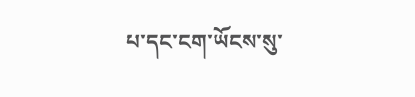པ་དང་ངག་ཡོངས་སུ་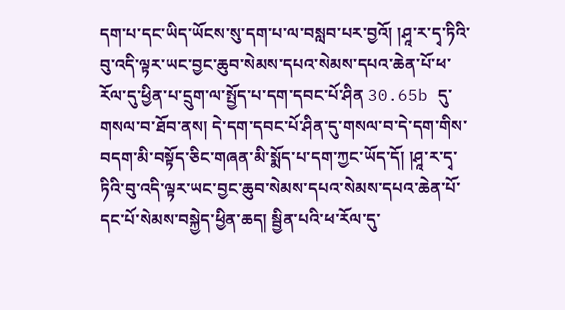དག་པ་དང་ཡིད་ཡོངས་སུ་དག་པ་ལ་བསླབ་པར་བྱའོ། །ཤཱ་ར་དྭ་ཏིའི་བུ་འདི་ལྟར་ཡང་བྱང་ཆུབ་སེམས་དཔའ་སེམས་དཔའ་ཆེན་པོ་ཕ་རོལ་དུ་ཕྱིན་པ་དྲུག་ལ་སྤྱོད་པ་དག་དབང་པོ་ཤིན 30.65b དུ་གསལ་བ་ཐོབ་ནས། དེ་དག་དབང་པོ་ཤིན་དུ་གསལ་བ་དེ་དག་གིས་བདག་མི་བསྟོད་ཅིང་གཞན་མི་སྨོད་པ་དག་ཀྱང་ཡོད་དོ། །ཤཱ་ར་དྭ་ཏིའི་བུ་འདི་ལྟར་ཡང་བྱང་ཆུབ་སེམས་དཔའ་སེམས་དཔའ་ཆེན་པོ་དང་པོ་སེམས་བསྐྱེད་ཕྱིན་ཆད། སྦྱིན་པའི་ཕ་རོལ་དུ་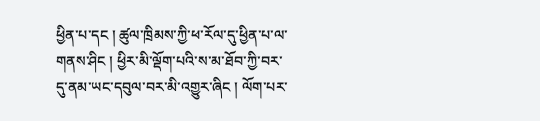ཕྱིན་པ་དང ། ཚུལ་ཁྲིམས་ཀྱི་ཕ་རོལ་དུ་ཕྱིན་པ་ལ་གནས་ཤིང ། ཕྱིར་མི་ལྡོག་པའི་ས་མ་ཐོབ་ཀྱི་བར་དུ་ནམ་ཡང་དབུལ་བར་མི་འགྱུར་ཞིང ། ལོག་པར་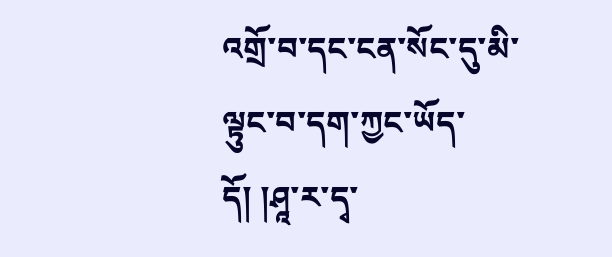འགྲོ་བ་དང་ངན་སོང་དུ་མི་ལྟུང་བ་དག་ཀྱང་ཡོད་དོ། །ཤཱ་ར་དྭ་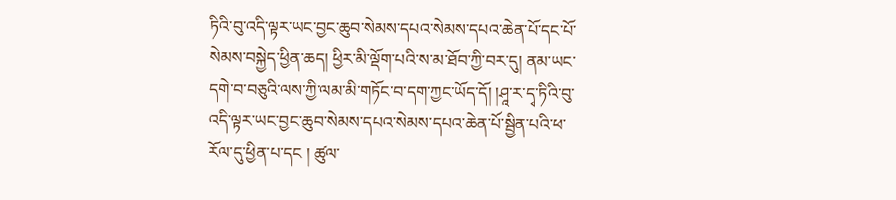ཏིའི་བུ་འདི་ལྟར་ཡང་བྱང་ཆུབ་སེམས་དཔའ་སེམས་དཔའ་ཆེན་པོ་དང་པོ་སེམས་བསྐྱེད་ཕྱིན་ཆད། ཕྱིར་མི་ལྡོག་པའི་ས་མ་ཐོབ་ཀྱི་བར་དུ། ནམ་ཡང་དགེ་བ་བཅུའི་ལས་ཀྱི་ལམ་མི་གཏོང་བ་དག་ཀྱང་ཡོད་དོ། །ཤཱ་ར་དྭ་ཏིའི་བུ་འདི་ལྟར་ཡང་བྱང་ཆུབ་སེམས་དཔའ་སེམས་དཔའ་ཆེན་པོ་སྦྱིན་པའི་ཕ་རོལ་དུ་ཕྱིན་པ་དང ། ཚུལ་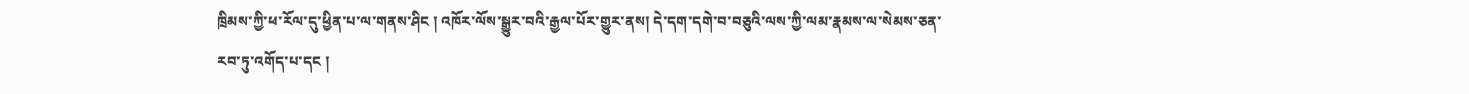ཁྲིམས་ཀྱི་ཕ་རོལ་དུ་ཕྱིན་པ་ལ་གནས་ཤིང ། འཁོར་ལོས་སྒྱུར་བའི་རྒྱལ་པོར་གྱུར་ནས། དེ་དག་དགེ་བ་བཅུའི་ལས་ཀྱི་ལམ་རྣམས་ལ་སེམས་ཅན་རབ་ཏུ་འགོད་པ་དང །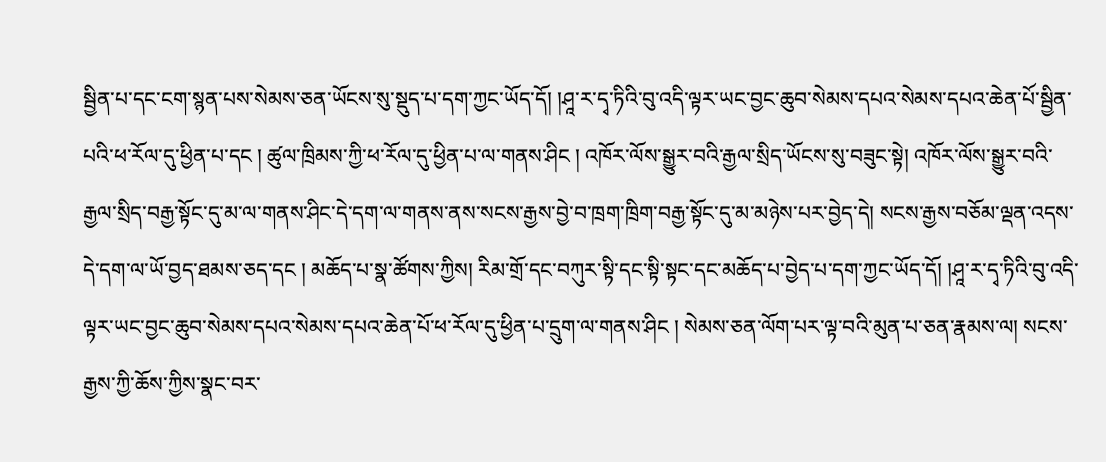སྦྱིན་པ་དང་ངག་སྙན་པས་སེམས་ཅན་ཡོངས་སུ་སྡུད་པ་དག་ཀྱང་ཡོད་དོ། །ཤཱ་ར་དྭ་ཏིའི་བུ་འདི་ལྟར་ཡང་བྱང་ཆུབ་སེམས་དཔའ་སེམས་དཔའ་ཆེན་པོ་སྦྱིན་པའི་ཕ་རོལ་དུ་ཕྱིན་པ་དང ། ཚུལ་ཁྲིམས་ཀྱི་ཕ་རོལ་དུ་ཕྱིན་པ་ལ་གནས་ཤིང ། འཁོར་ལོས་སྒྱུར་བའི་རྒྱལ་སྲིད་ཡོངས་སུ་བཟུང་སྟེ། འཁོར་ལོས་སྒྱུར་བའི་རྒྱལ་སྲིད་བརྒྱ་སྟོང་དུ་མ་ལ་གནས་ཤིང་དེ་དག་ལ་གནས་ནས་སངས་རྒྱས་བྱེ་བ་ཁྲག་ཁྲིག་བརྒྱ་སྟོང་དུ་མ་མཉེས་པར་བྱེད་དེ། སངས་རྒྱས་བཅོམ་ལྡན་འདས་དེ་དག་ལ་ཡོ་བྱད་ཐམས་ཅད་དང ། མཆོད་པ་སྣ་ཚོགས་ཀྱིས། རིམ་གྲོ་དང་བཀུར་སྟི་དང་སྟི་སྟང་དང་མཆོད་པ་བྱེད་པ་དག་ཀྱང་ཡོད་དོ། །ཤཱ་ར་དྭ་ཏིའི་བུ་འདི་ལྟར་ཡང་བྱང་ཆུབ་སེམས་དཔའ་སེམས་དཔའ་ཆེན་པོ་ཕ་རོལ་དུ་ཕྱིན་པ་དྲུག་ལ་གནས་ཤིང ། སེམས་ཅན་ལོག་པར་ལྟ་བའི་མུན་པ་ཅན་རྣམས་ལ། སངས་རྒྱས་ཀྱི་ཆོས་ཀྱིས་སྣང་བར་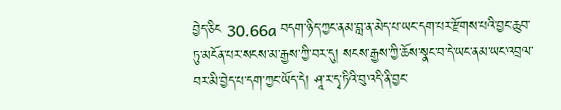བྱེད་ཅིང 30.66a བདག་ཉིད་ཀྱང་ནམ་བླ་ན་མེད་པ་ཡང་དག་པར་རྫོགས་པའི་བྱང་ཆུབ་ཏུ་མངོན་པར་སངས་མ་རྒྱས་ཀྱི་བར་དུ། སངས་རྒྱས་ཀྱི་ཆོས་སྣང་བ་དེ་ཡང་ནམ་ཡང་འབྲལ་བར་མི་བྱེད་པ་དག་ཀྱང་ཡོད་དེ། ཤཱ་ར་དྭ་ཏིའི་བུ་འདི་ནི་བྱང་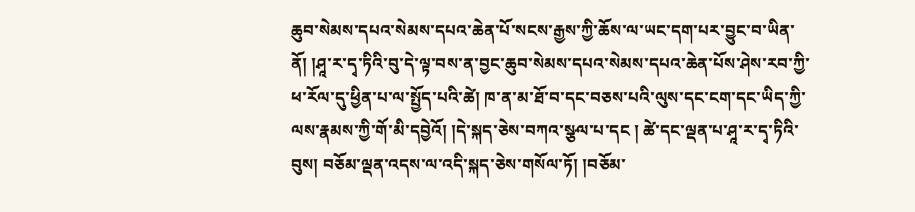ཆུབ་སེམས་དཔའ་སེམས་དཔའ་ཆེན་པོ་སངས་རྒྱས་ཀྱི་ཆོས་ལ་ཡང་དག་པར་བྱུང་བ་ཡིན་ནོ། །ཤཱ་ར་དྭ་ཏིའི་བུ་དེ་ལྟ་བས་ན་བྱང་ཆུབ་སེམས་དཔའ་སེམས་དཔའ་ཆེན་པོས་ཤེས་རབ་ཀྱི་ཕ་རོལ་དུ་ཕྱིན་པ་ལ་སྤྱོད་པའི་ཚེ། ཁ་ན་མ་ཐོ་བ་དང་བཅས་པའི་ལུས་དང་ངག་དང་ཡིད་ཀྱི་ལས་རྣམས་ཀྱི་གོ་མི་དབྱེའོ། །དེ་སྐད་ཅེས་བཀའ་སྩལ་པ་དང ། ཚེ་དང་ལྡན་པ་ཤཱ་ར་དྭ་ཏིའི་བུས། བཅོམ་ལྡན་འདས་ལ་འདི་སྐད་ཅེས་གསོལ་ཏོ། །བཅོམ་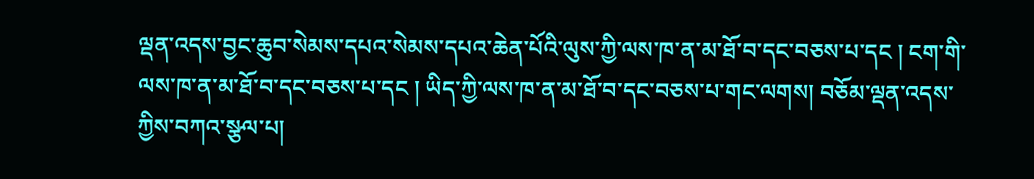ལྡན་འདས་བྱང་ཆུབ་སེམས་དཔའ་སེམས་དཔའ་ཆེན་པོའི་ལུས་ཀྱི་ལས་ཁ་ན་མ་ཐོ་བ་དང་བཅས་པ་དང ། ངག་གི་ལས་ཁ་ན་མ་ཐོ་བ་དང་བཅས་པ་དང ། ཡིད་ཀྱི་ལས་ཁ་ན་མ་ཐོ་བ་དང་བཅས་པ་གང་ལགས། བཅོམ་ལྡན་འདས་ཀྱིས་བཀའ་སྩལ་པ།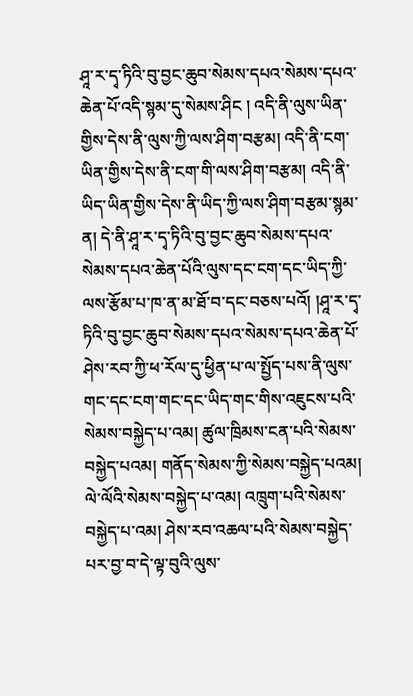ཤཱ་ར་དྭ་ཏིའི་བུ་བྱང་ཆུབ་སེམས་དཔའ་སེམས་དཔའ་ཆེན་པོ་འདི་སྙམ་དུ་སེམས་ཤིང ། འདི་ནི་ལུས་ཡིན་གྱིས་དེས་ནི་ལུས་ཀྱི་ལས་ཤིག་བརྩམ། འདི་ནི་ངག་ཡིན་གྱིས་དེས་ནི་ངག་གི་ལས་ཤིག་བརྩམ། འདི་ནི་ཡིད་ཡིན་གྱིས་དེས་ནི་ཡིད་ཀྱི་ལས་ཤིག་བརྩམ་སྙམ་ན། དེ་ནི་ཤཱ་ར་དྭ་ཏིའི་བུ་བྱང་ཆུབ་སེམས་དཔའ་སེམས་དཔའ་ཆེན་པོའི་ལུས་དང་ངག་དང་ཡིད་ཀྱི་ལས་རྩོམ་པ་ཁ་ན་མ་ཐོ་བ་དང་བཅས་པའོ། །ཤཱ་ར་དྭ་ཏིའི་བུ་བྱང་ཆུབ་སེམས་དཔའ་སེམས་དཔའ་ཆེན་པོ་ཤེས་རབ་ཀྱི་ཕ་རོལ་དུ་ཕྱིན་པ་ལ་སྤྱོད་པས་ནི་ལུས་གང་དང་ངག་གང་དང་ཡིད་གང་གིས་འཇུངས་པའི་སེམས་བསྐྱེད་པ་འམ། ཚུལ་ཁྲིམས་ངན་པའི་སེམས་བསྐྱེད་པའམ། གནོད་སེམས་ཀྱི་སེམས་བསྐྱེད་པའམ། ལེ་ལོའི་སེམས་བསྐྱེད་པ་འམ། འཁྲུག་པའི་སེམས་བསྐྱེད་པ་འམ། ཤེས་རབ་འཆལ་པའི་སེམས་བསྐྱེད་པར་བྱ་བ་དེ་ལྟ་བུའི་ལུས་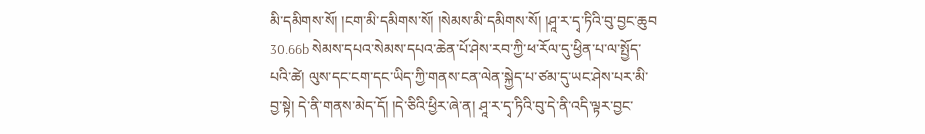མི་དམིགས་སོ། །ངག་མི་དམིགས་སོ། །སེམས་མི་དམིགས་སོ། །ཤཱ་ར་དྭ་ཏིའི་བུ་བྱང་ཆུབ 30.66b སེམས་དཔའ་སེམས་དཔའ་ཆེན་པོ་ཤེས་རབ་ཀྱི་ཕ་རོལ་དུ་ཕྱིན་པ་ལ་སྤྱོད་པའི་ཚེ། ལུས་དང་ངག་དང་ཡིད་ཀྱི་གནས་ངན་ལེན་སྐྱེད་པ་ཙམ་དུ་ཡང་ཤེས་པར་མི་བྱ་སྟེ། དེ་ནི་གནས་མེད་དོ། །དེ་ཅིའི་ཕྱིར་ཞེ་ན། ཤཱ་ར་དྭ་ཏིའི་བུ་དེ་ནི་འདི་ལྟར་བྱང་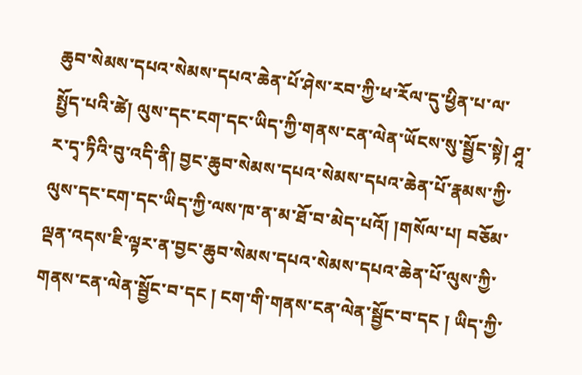ཆུབ་སེམས་དཔའ་སེམས་དཔའ་ཆེན་པོ་ཤེས་རབ་ཀྱི་ཕ་རོལ་དུ་ཕྱིན་པ་ལ་སྤྱོད་པའི་ཚེ། ལུས་དང་ངག་དང་ཡིད་ཀྱི་གནས་ངན་ལེན་ཡོངས་སུ་སྦྱོང་སྟེ། ཤཱ་ར་དྭ་ཏིའི་བུ་འདི་ནི། བྱང་ཆུབ་སེམས་དཔའ་སེམས་དཔའ་ཆེན་པོ་རྣམས་ཀྱི་ལུས་དང་ངག་དང་ཡིད་ཀྱི་ལས་ཁ་ན་མ་ཐོ་བ་མེད་པའོ། །གསོལ་པ། བཅོམ་ལྡན་འདས་ཇི་ལྟར་ན་བྱང་ཆུབ་སེམས་དཔའ་སེམས་དཔའ་ཆེན་པོ་ལུས་ཀྱི་གནས་ངན་ལེན་སྦྱོང་བ་དང ། ངག་གི་གནས་ངན་ལེན་སྦྱོང་བ་དང ། ཡིད་ཀྱི་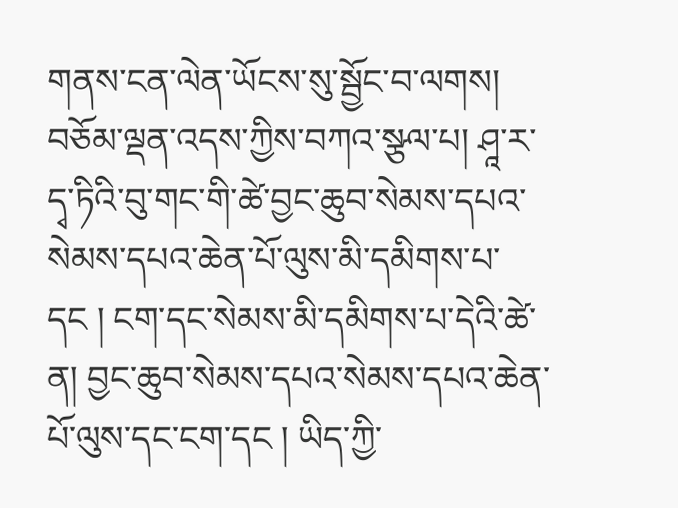གནས་ངན་ལེན་ཡོངས་སུ་སྦྱོང་བ་ལགས། བཅོམ་ལྡན་འདས་ཀྱིས་བཀའ་སྩལ་པ། ཤཱ་ར་དྭ་ཏིའི་བུ་གང་གི་ཚེ་བྱང་ཆུབ་སེམས་དཔའ་སེམས་དཔའ་ཆེན་པོ་ལུས་མི་དམིགས་པ་དང ། ངག་དང་སེམས་མི་དམིགས་པ་དེའི་ཚེ་ན། བྱང་ཆུབ་སེམས་དཔའ་སེམས་དཔའ་ཆེན་པོ་ལུས་དང་ངག་དང ། ཡིད་ཀྱི་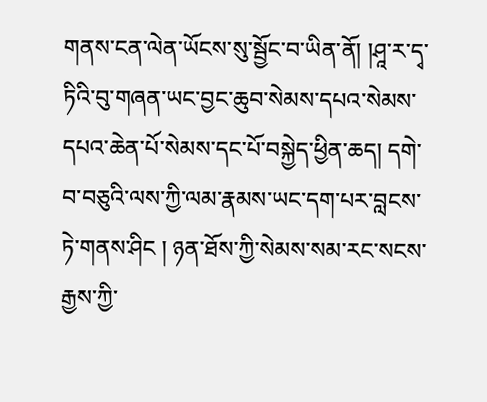གནས་ངན་ལེན་ཡོངས་སུ་སྦྱོང་བ་ཡིན་ནོ། །ཤཱ་ར་དྭ་ཏིའི་བུ་གཞན་ཡང་བྱང་ཆུབ་སེམས་དཔའ་སེམས་དཔའ་ཆེན་པོ་སེམས་དང་པོ་བསྐྱེད་ཕྱིན་ཆད། དགེ་བ་བཅུའི་ལས་ཀྱི་ལམ་རྣམས་ཡང་དག་པར་བླངས་ཏེ་གནས་ཤིང ། ཉན་ཐོས་ཀྱི་སེམས་སམ་རང་སངས་རྒྱས་ཀྱི་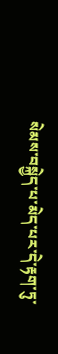སེམས་བསྐྱེད་པ་མེད་པར་དེ་རྟག་ཏུ་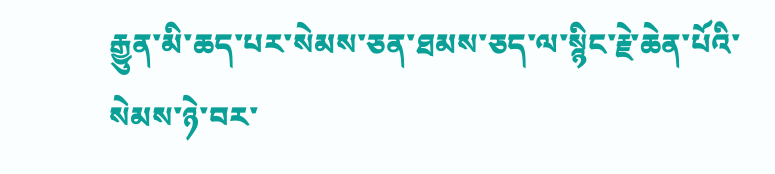རྒྱུན་མི་ཆད་པར་སེམས་ཅན་ཐམས་ཅད་ལ་སྙིང་རྗེ་ཆེན་པོའི་སེམས་ཉེ་བར་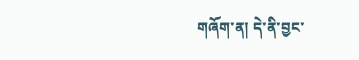གཞོག་ན། དེ་ནི་བྱང་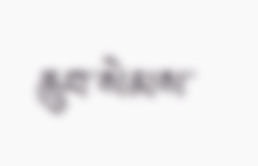ཆུབ་སེམས་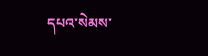དཔའ་སེམས་